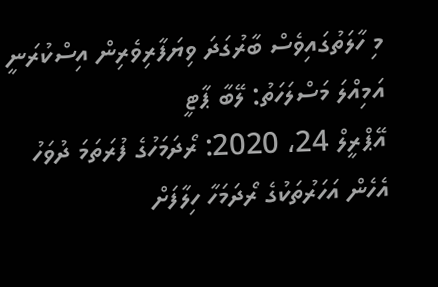މި ހާލަތުގައިވެސް ބާރުގަދަ ވިޔަފާރިވެރިން އިސްކުރަނީ އަމިއްލަ މަސްލަހަތު: ލޭބާ ޕާޓީ
އޭޕްރީލް 24، 2020: ރޯދަމަހުގެ ފުރަތަމަ ދުވަހު އެހެން އަހަރުތަކުގެ ރޯދަމަހާ ހިލާފަށް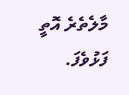މާލެތެރެ އޮތީ ފަޅުވެފަ.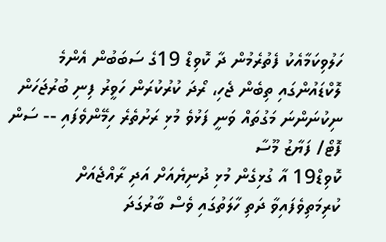ހަލުވިކަމާއެކު ފެތުރެމުން ދާ ކޮވިޑް 19ގެ ސަބަބުން އެންމެ ލޮކްޑައުންގައި ތިބެން ޖެހި، ރޯދަ ކުރުކުރަން ހަވީރު ފިނި ބުރުޖަހަން ނިކުނަންނަ މަގުތައް ވަނީ ފަޅުވެ މުޅި ރަށުތެރެ ހިމޭންވެފައި -- ސަން ފޮޓޯ/ ފަޔާޒު މޫސާ
ކޮވިޑް19 އާ ގުޅިގެން މުޅި ދުނިޔެއަށް އަދި ރާއްޖެއަށް ކުރިމަތިވެފައިވާ ދަތި ހާލަތުގައި ވެސް ބާރުގަދަ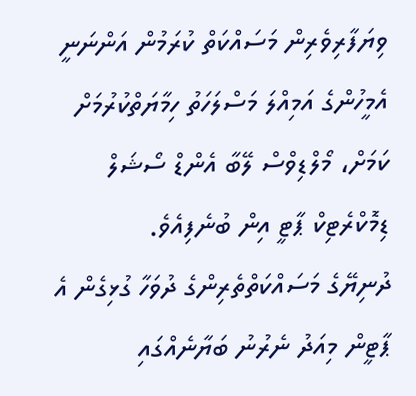ވިޔަފާރިވެރިން މަސައްކަތް ކުރަމުން އަންނަނީ އެމީހުންގެ އަމިއްލަ މަސްލަހަތު ހިމާޔަތްކުރުމަށް ކަމަށް، މޯލްޑިވްސް ލޭބާ އެންޑް ސޯޝަލް ޑިމޮކްރެޓިކް ޕާޓީ އިން ބުނެފިއެވެ.
ދުނިޔޭގެ މަސައްކަތްތެރިންގެ ދުވަހާ ގުޅިގެން އެ ޕާޓީން މިއަދު ނެރުނު ބަޔާނެއްގައި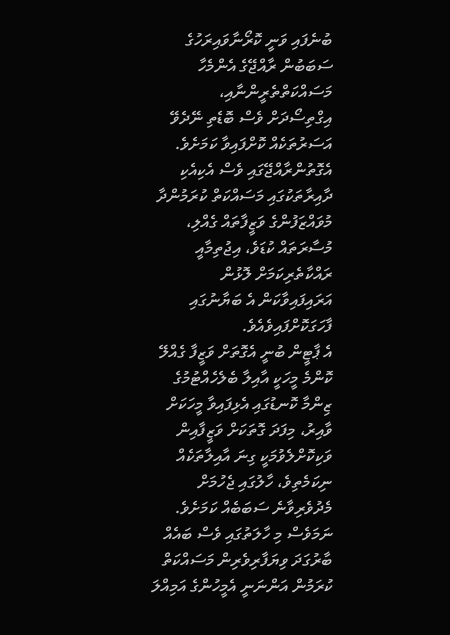ބުނެފައި ވަނީ ކޮރޯނާވައިރަހުގެ ސަބަބުން ރާއްޖޭގެ އެންމެހާ މަސައްކަތްތެރީންނާއި، އިގްތިސޯދަށް ވެސް ބޮޑެތި ނޭދެވޭ އަސަރުތަކެއް ކޮށްފައިވާ ކަމަށެވެ.
އެގޮތުންރާއްޖޭގައި ވެސް އެކިއެކި ދާއިރާތަކުގައި މަސައްކަތް ކުރަމުންދާ މުވައްޒަފުންގެ ވަޒީފާތައް ގެއްލި، މުސާރަތައް ކުޑަވެ، އިޖުތިމާއީ ރައްކާތެރިކަމަށް ލޮޅުން އަރައިފައިވާކަން އެ ބަޔާނުގައި ފާހަގަކޮށްފައިވެއެވެ.
އެ ޕާޓީން ބުނީ އެގޮތަށް ވަޒީފާ ގެއްލޭ ކޮންމެ މީހަކީ އާއިލާ ބެލެހެއްޓުމުގެ ޒިންމާ ކޮނޑުގައި އެޅިފައިވާ މީހަކަށް ވާއިރު، މިފަދަ ގޮތަކަށް ވަޒީފާއިން ވަކިކޮށްލެވުމަކީ ގިނަ އާއިލާތަކެއް ނިކަމެތިވެ، ހާލުގައި ޖެހުމަށް މެދުވެރިވާނެ ސަބަބެއް ކަމަށެވެ.
ނަމަވެސް މި ހާލަތުގައި ވެސް ބައެއް ބާރުގަދަ ވިޔަފާރިވެރިން މަސައްކަތް ކުރަމުން އަންނަނީ އެމީހުންގެ އަމިއްލަ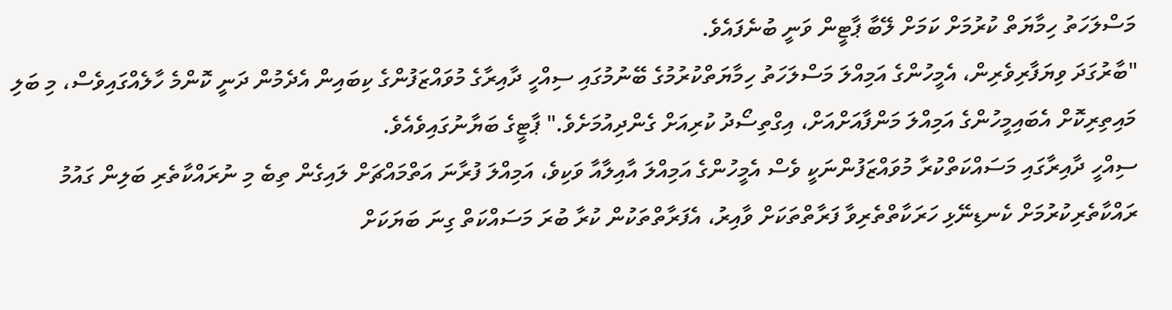މަސްލަހަތު ހިމާޔަތް ކުރުމަށް ކަމަށް ލޭބާ ޕާޓީން ވަނީ ބުނެފައެވެ.
"ބާރުގަދަ ވިޔަފާރިވެރިން، އެމީހުންގެ އަމިއްލަ މަސްލަހަތު ހިމާޔަތްކުރުމުގެ ބޭނުމުގައި ސިއްހީ ދާއިރާގެ މުވައްޒަފުންގެ ކިބައިން އެދެމުން ދަނީ ކޮންމެ ހާލެއްގައިވެސް، މި ބަލި މައިތިރިކޮށް އެބައިމީހުންގެ އަމިއްލަ މަންފާއަށްއަށް، އިގްތިސޯދު ކުރިއަށް ގެންދިއުމަށެވެ." ޕާޓީގެ ބަޔާނުގައިވެއެވެ.
ސިއްހީ ދާއިރާގައި މަސައްކަތްކުރާ މުވައްޒަފުންނަކީ ވެސް އެމީހުންގެ އަމިއްލަ އާއިލާއާ ވަކިވެ، އަމިއްލަ ފުރާނަ އަތްމައްޗަށް ލައިގެން ތިބެ މި ނުރައްކާތެރި ބަލިން ގައުމު ރައްކާތެރިކުރުމަށް ކެނޑިނޭޅި ހަރަކާތްތެރިވާ ފަރާތްތަކަށް ވާއިރު، އެފަރާތްތަކުން ކުރާ ބުރަ މަސައްކަތް ގިނަ ބަޔަކަށް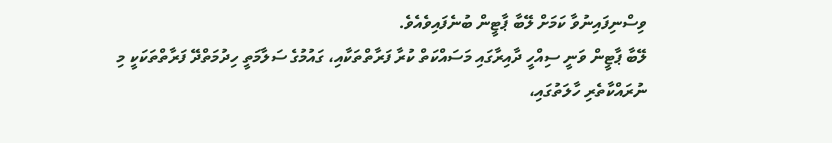ވިސްނިފައިނުވާ ކަމަށް ލޭބާ ޕާޓީން ބުނެފައިވެއެވެ.
ލޭބާ ޕާޓީން ވަނީ ސިއްހީ ދާއިރާގައި މަސައްކަތް ކުރާ ފަރާތްތަކާއި، ގައުމުގެ ސަލާމަތީ ހިދުމަތްދޭ ފަރާތްތަކަކީ މި ނުރައްކާތެރި ހާލަތުގައި،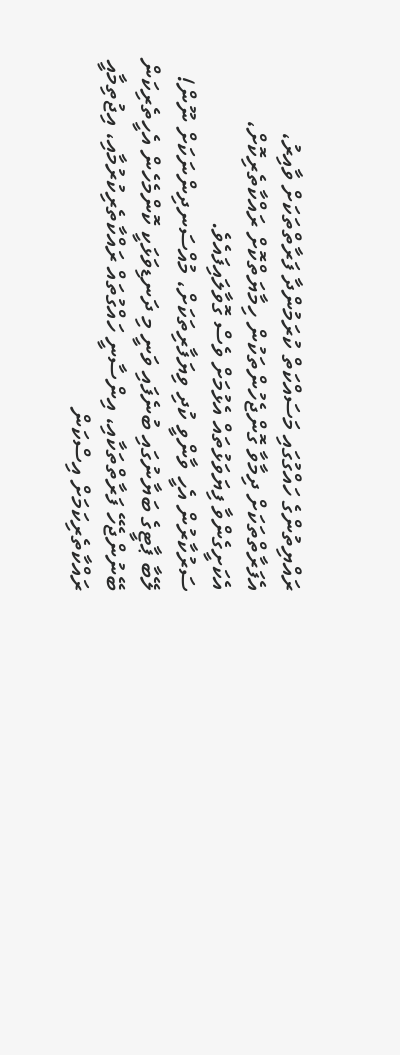ރައްޔިތުންގެ ހައްގުގައި މަސައްކަތް ކުރަމުންދާ ފަރާތްތަކަށް ވާއިރު، އެފަރާތްތަކަށް ދިމާވާ ގޮންޖެހުންތަކުން ހިމާޔަތްކޮށް ރައްކާތެރިކޮށް، އެކަށީގެންވާ ފިޔަވަޅުތައް އެޅުމަށް ވެސް ގޮވާލައިފައެވެ.
ސަރުކާރުން އެހީ ވާންވީ ކުދި ވިޔަފާރިތަކަށް، މުއްސަނދިންނަކަށް ނޫން!
ލޭބާ ޕާޓީގެ ބަޔާނުގައި ބުނެފައި ވަނީ މި ދަނޑިވަޅަކީ ކޮންމެހެން އެހީތެރިކަން ބޭނުންޖެހޭ ފަރާތްތަކާއި، އިންސާނީ ހައްގުތައް ރައްކާތެރިކުރުމާއި، އިޖުތިމާއީ ރައްކާތެރިކަމަށް އިސްކަން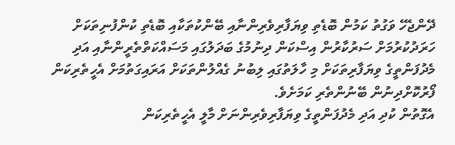ދޭންޖެހޭ ވަގުތު ކަމުން ބޮޑެތި ވިޔަފާރިވެރިންނާއި ބޭންކުތަކާއި ބޮޑެތި ކުންފުނިތަކަށް ހަރަދުކުރުމަށް ސަރުކާރުން އިސްކަން ދިނުމުގެ ބަދަލުގައި މަސައްކަތްތެރީންނާއި އަދި މެދުފަންތީގެ ވިޔަފާރިތަކަށް މި ހާލަތުގައި ލިބުނު ގެއްލުންތަކަށް އަރައިގަތުމަށް އެހީތެރިކަން ފޯރުކޮށްދިނުން ބޭނުންތެރި ކަމަށެވެ.
އެގޮތުން ކުދި އަދި މެދުފަންތީގެ ވިޔަފާރިވެރިންނަށް މާލީ އެހީތެރިކަން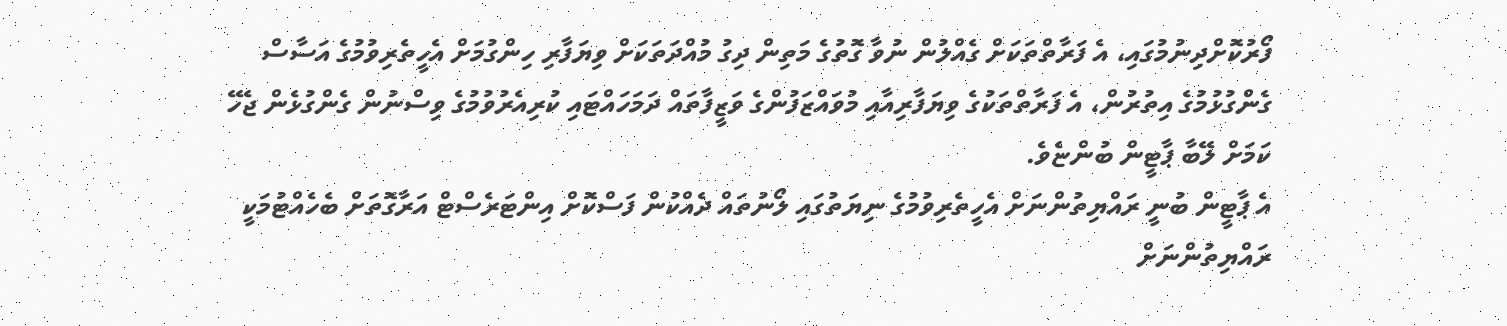ފޯރުކޮށްދިނުމުގައި، އެ ފަރާތްތަކަށް ގެއްލުން ނުވާ ގޮތުގެ މަތިން ދިގު މުއްދަތަކަށް ވިޔަފާރި ހިންގުމަށް އެހީތެރިވުމުގެ އަސާސް ގެންގުޅުމުގެ އިތުރުން، އެ ފަރާތްތަކުގެ ވިޔަފާރިއާއި މުވައްޒަފުންގެ ވަޒީފާތައް ދަމަހައްޓައި ކުރިއެރުވުމުގެ ވިސްނުން ގެންގުޅެން ޖެހޭ ކަމަށް ލޭބާ ޕާޓީން ބުންޏެވެ.
އެ ޕާޓީން ބުނީ ރައްޔިތުންނަށް އެހީތެރިވުމުގެ ނިޔަތުގައި ލޯނުތައް ދެއްކުން ފަސްކޮށް އިންޓަރެސްޓް އަރާގޮތަށް ބެހެއްޓުމަކީ ރައްޔިތުންނަށް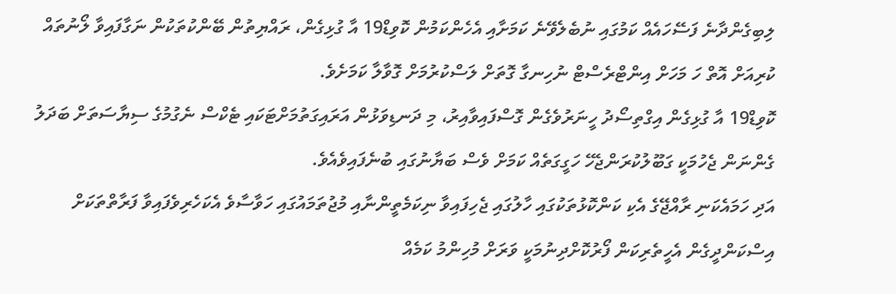ލިބިގެންދާނެ ފަސޭހައެއް ކަމުގައި ނުބެލެވޭނެ ކަމަށާއި އެހެންކަމުން ކޮވިޑް19 އާ ގުޅިގެން، ރައްޔިތުން ބޭންކުތަކުން ނަގާފައިވާ ލޯނުތައް ކުރިއަށް އޮތް ހަ މަހަށް އިންޓްރެސްޓް ނުހިނގާ ގޮތަށް ލަސްކުރުމަށް ގޮވާލާ ކަމަށެވެ.
ކޮވިޑް19 އާ ގުޅިގެން އިގްތިސޯދު ހީނަރުވެގެން ގޮސްފައިވާއިރު، މި ދަނޑިވަޅުން އަރައިގަތުމަށްޓަކައި ޓެކްސް ނެގުމުގެ ސިޔާސަތަށް ބަދަލު ގެންނަން ޖެހުމަކީ ގަބޫލުކުރަންޖެހޭ ހަގީގަތެއް ކަމަށް ވެސް ބަޔާނުގައި ބުނެފައިވެއެވެ.
އަދި ހަމައެކަނި ރާއްޖޭގެ އެކި ކަންކޮޅުތަކުގައި ހާލުގައި ޖެހިފައިވާ ނިކަމެތީންނާއި މުޖުތަމައުގައި ހަވާސާވެ އެކަހެރިވެފައިވާ ފަރާތްތަކަށް އިސްކަންދީގެން އެހީތެރިކަން ފޯރުކޮށްދިނުމަކީ ވަރަށް މުހިންމު ކަމެއް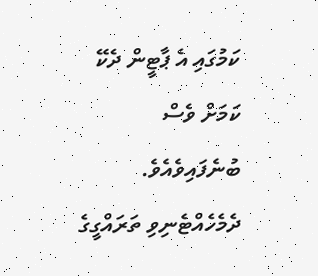ކަމުގައި އެ ޕާޓީން ދެކޭ ކަމަށް ވެސް ބުނެފައިވެއެވެ.
ދެމެހެއްޓެނިވި ތަރައްގީގެ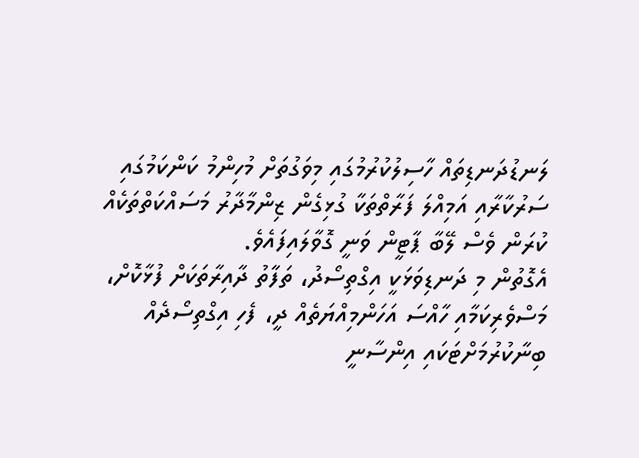ލަނޑުދަނޑިތައް ހާސިލުކުރުމުގައި މިވަގުތަށް މުހިންމު ކަންކަމުގައި ސަރުކާރާއި އަމިއްލަ ފަރާތްތަކާ ގުޅިގެން ޒިންމާދާރު މަސައްކަތްތަކެއް ކުރަން ވެސް ލޭބާ ޕާޓީން ވަނީ ގޮވާލައިފައެވެ.
އެގޮތުން މި ދަނޑިވަޅަކީ އިގްތިސޯދު، ތަފާތު ދާއިރާތަކަށް ފުޅާކޮށް، މަސްވެރިކަމާއި ހާއްސަ އަހަންމިއްޔަތެއް ދީ، ފެހި އިގްތިސޯދެއް ބިނާކުރުމަށްޓަކައި އިންސާނީ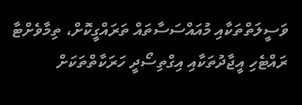ވަސީލަތްތަކާއި މުއައްސަސާތައް ތަރައްގީކޮށް، ތިމާވެށްޓާ ރައްޓެހި އީޖާދުތަކާއި އިގްތިސޯދީ ހަރަކާތްތަކަށް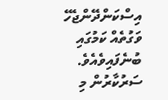އިސްކަންދޭންޖެހޭ ވަގުތެއް ކަމުގައި ބުނެފައިވެއެވެ.
ސަރުކާރުން މި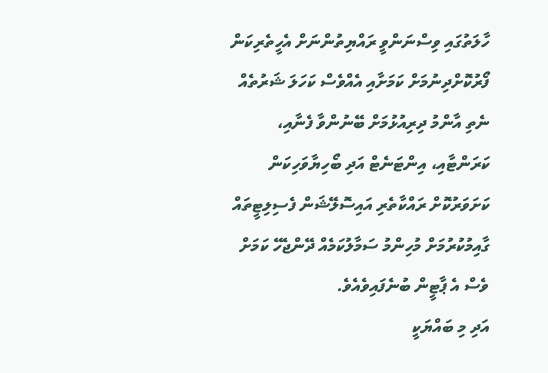ހާލަތުގައި ވިސްނަންވީ ރައްޔިތުންނަށް އެހީތެރިކަން ފޯރުކޮށްދިނުމަށް ކަމަށާއި އެއްވެސް ކަހަލަ ޝަރުތެއް ނެތި އާންމު ދިރިއުޅުމަށް ބޭނުންވާ ފެނާއި، ކަރަންޓާއި، އިންޓަނެޓް އަދި ބޯހިޔާވަހިކަން ކަށަވަރުކޮށް ރައްކާތެރި އައިސޮލޭޝަން ފެސިލިޓީތައް ގާއިމުކުރުމަށް މުހިންމު ސަމާލުކަމެއް ދޭންޖެހޭ ކަމަށް ވެސް އެ ޕާޓީން ބުނެފައިވެއެވެ.
އަދި މި ބައްޔަކީ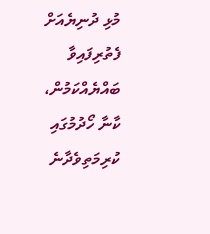މުޅި ދުނިޔެއަށް ފެތުރިފައިވާ ބައްޔެއްކަމުން، ކާނާ ހޯދުމުގައި ކުރިމަތިވެދާނެ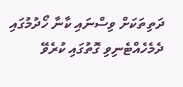ދަތިތަކަށް ވިސްނައި ކާނާ ހޯދުމުގައި ދެމެހެއްޓެނިވި ގޮތުގައި ކުރެވޭ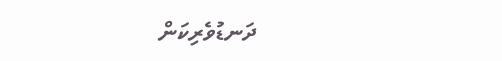ދަނޑުވެރިކަން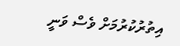އިތުރުކުރުމަށް ވެސް ވަނީ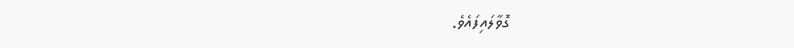ގޮވާލައިފައެވެ.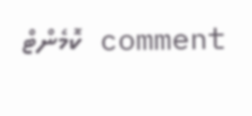comment ކޮމެންޓް